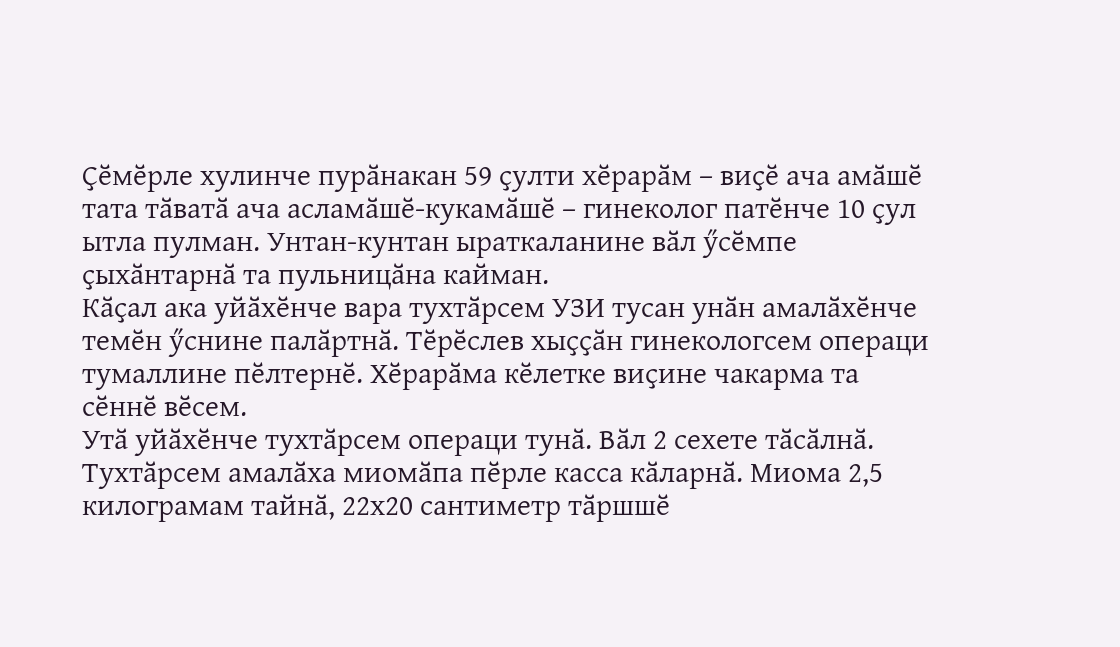Ҫӗмӗрле хулинче пурӑнакан 59 ҫулти хӗрарӑм – виҫӗ ача амӑшӗ тата тӑватӑ ача асламӑшӗ-кукамӑшӗ – гинеколог патӗнче 10 ҫул ытла пулман. Унтан-кунтан ыраткаланине вӑл ӳсӗмпе ҫыхӑнтарнӑ та пульницӑна кайман.
Кӑҫал ака уйӑхӗнче вара тухтӑрсем УЗИ тусан унӑн амалӑхӗнче темӗн ӳснине палӑртнӑ. Тӗрӗслев хыҫҫӑн гинекологсем операци тумаллине пӗлтернӗ. Хӗрарӑма кӗлетке виҫине чакарма та сӗннӗ вӗсем.
Утӑ уйӑхӗнче тухтӑрсем операци тунӑ. Вӑл 2 сехете тӑсӑлнӑ. Тухтӑрсем амалӑха миомӑпа пӗрле касса кӑларнӑ. Миома 2,5 килограмам тайнӑ, 22х20 сантиметр тӑршшӗ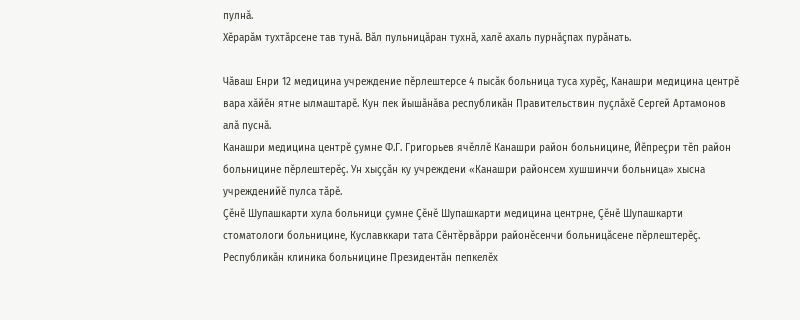пулнӑ.
Хӗрарӑм тухтӑрсене тав тунӑ. Вӑл пульницӑран тухнӑ, халӗ ахаль пурнӑҫпах пурӑнать.

Чӑваш Енри 12 медицина учреждение пӗрлештерсе 4 пысӑк больница туса хурӗҫ, Канашри медицина центрӗ вара хӑйӗн ятне ылмаштарӗ. Кун пек йышӑнӑва республикӑн Правительствин пуҫлӑхӗ Сергей Артамонов алӑ пуснӑ.
Канашри медицина центрӗ ҫумне Ф.Г. Григорьев ячӗллӗ Канашри район больницине, Йӗпреҫри тӗп район больницине пӗрлештерӗҫ. Ун хыҫҫӑн ку учреждени «Канашри районсем хушшинчи больница» хысна учрежденийӗ пулса тӑрӗ.
Ҫӗнӗ Шупашкарти хула больници ҫумне Ҫӗнӗ Шупашкарти медицина центрне, Ҫӗнӗ Шупашкарти стоматологи больницине, Куславккари тата Сӗнтӗрвӑрри районӗсенчи больницӑсене пӗрлештерӗҫ.
Республикӑн клиника больницине Президентӑн пепкелӗх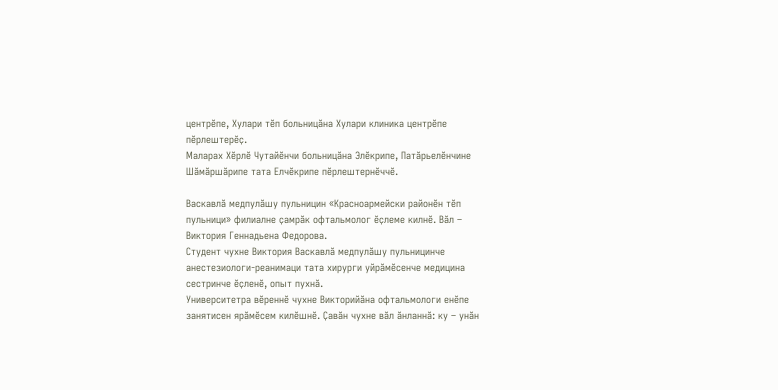центрӗпе, Хулари тӗп больницӑна Хулари клиника центрӗпе пӗрлештерӗҫ.
Маларах Хӗрлӗ Чутайӗнчи больницӑна Элӗкрипе, Патӑрьелӗнчине Шӑмӑршӑрипе тата Елчӗкрипе пӗрлештернӗччӗ.

Васкавлӑ медпулӑшу пульницин «Красноармейски районӗн тӗп пульници» филиалне ҫамрӑк офтальмолог ӗҫлеме килнӗ. Вӑл – Виктория Геннадьена Федорова.
Студент чухне Виктория Васкавлӑ медпулӑшу пульницинче анестезиологи-реанимаци тата хирурги уйрӑмӗсенче медицина сестринче ӗҫленӗ, опыт пухнӑ.
Университетра вӗреннӗ чухне Викторийӑна офтальмологи енӗпе занятисен ярӑмӗсем килӗшнӗ. Ҫавӑн чухне вӑл ӑнланнӑ: ку – унӑн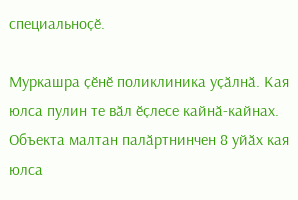специальноҫӗ.

Муркашра ҫӗнӗ поликлиника уҫӑлнӑ. Кая юлса пулин те вӑл ӗҫлесе кайнӑ-кайнах. Объекта малтан палӑртнинчен 8 уйӑх кая юлса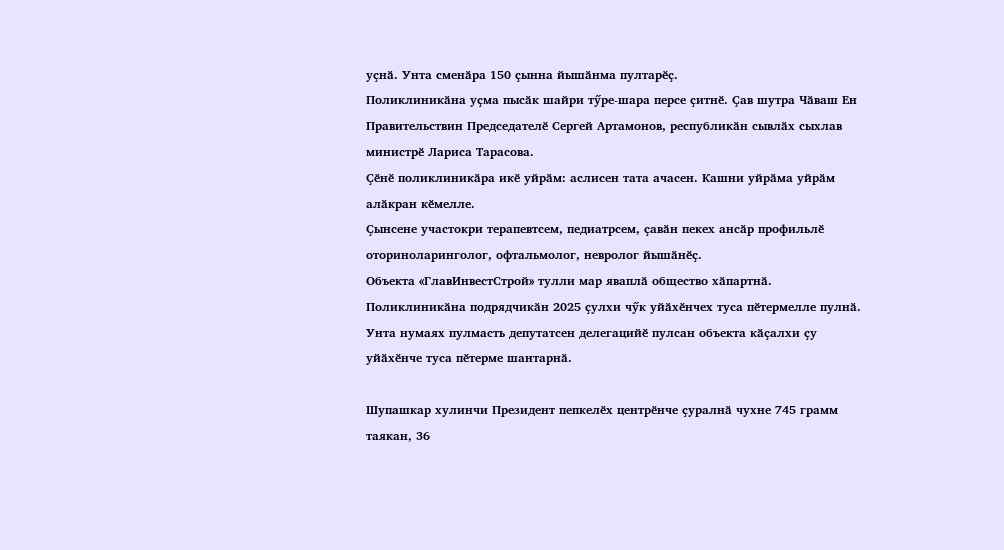уҫнӑ. Унта сменӑра 150 ҫынна йышӑнма пултарӗҫ.
Поликлиникӑна уҫма пысӑк шайри тӳре-шара персе ҫитнӗ. Ҫав шутра Чӑваш Ен Правительствин Председателӗ Сергей Артамонов, республикӑн сывлӑх сыхлав министрӗ Лариса Тарасова.
Ҫӗнӗ поликлиникӑра икӗ уйрӑм: аслисен тата ачасен. Кашни уйрӑма уйрӑм алӑкран кӗмелле.
Ҫынсене участокри терапевтсем, педиатрсем, ҫавӑн пекех ансӑр профильлӗ оториноларинголог, офтальмолог, невролог йышӑнӗҫ.
Объекта «ГлавИнвестСтрой» тулли мар яваплӑ общество хӑпартнӑ. Поликлиникӑна подрядчикӑн 2025 ҫулхи чӳк уйӑхӗнчех туса пӗтермелле пулнӑ. Унта нумаях пулмасть депутатсен делегацийӗ пулсан объекта кӑҫалхи ҫу уйӑхӗнче туса пӗтерме шантарнӑ.

Шупашкар хулинчи Президент пепкелӗх центрӗнче ҫуралнӑ чухне 745 грамм таякан, 36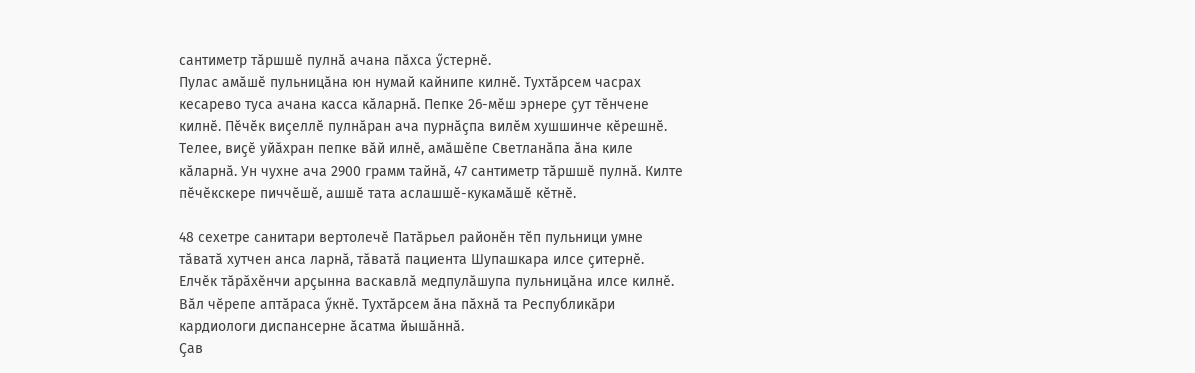сантиметр тӑршшӗ пулнӑ ачана пӑхса ӳстернӗ.
Пулас амӑшӗ пульницӑна юн нумай кайнипе килнӗ. Тухтӑрсем часрах кесарево туса ачана касса кӑларнӑ. Пепке 26-мӗш эрнере ҫут тӗнчене килнӗ. Пӗчӗк виҫеллӗ пулнӑран ача пурнӑҫпа вилӗм хушшинче кӗрешнӗ. Телее, виҫӗ уйӑхран пепке вӑй илнӗ, амӑшӗпе Светланӑпа ӑна киле кӑларнӑ. Ун чухне ача 2900 грамм тайнӑ, 47 сантиметр тӑршшӗ пулнӑ. Килте пӗчӗкскере пиччӗшӗ, ашшӗ тата аслашшӗ-кукамӑшӗ кӗтнӗ.

48 сехетре санитари вертолечӗ Патӑрьел районӗн тӗп пульници умне тӑватӑ хутчен анса ларнӑ, тӑватӑ пациента Шупашкара илсе ҫитернӗ.
Елчӗк тӑрӑхӗнчи арҫынна васкавлӑ медпулӑшупа пульницӑна илсе килнӗ. Вӑл чӗрепе аптӑраса ӳкнӗ. Тухтӑрсем ӑна пӑхнӑ та Республикӑри кардиологи диспансерне ӑсатма йышӑннӑ.
Ҫав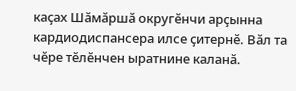каҫах Шӑмӑршӑ округӗнчи арҫынна кардиодиспансера илсе ҫитернӗ. Вӑл та чӗре тӗлӗнчен ыратнине каланӑ.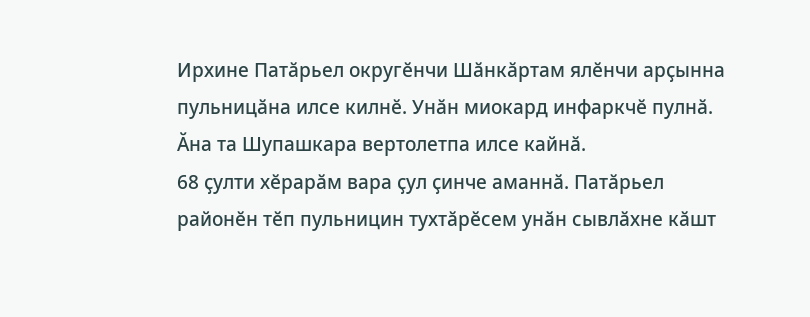Ирхине Патӑрьел округӗнчи Шӑнкӑртам ялӗнчи арҫынна пульницӑна илсе килнӗ. Унӑн миокард инфаркчӗ пулнӑ. Ӑна та Шупашкара вертолетпа илсе кайнӑ.
68 ҫулти хӗрарӑм вара ҫул ҫинче аманнӑ. Патӑрьел районӗн тӗп пульницин тухтӑрӗсем унӑн сывлӑхне кӑшт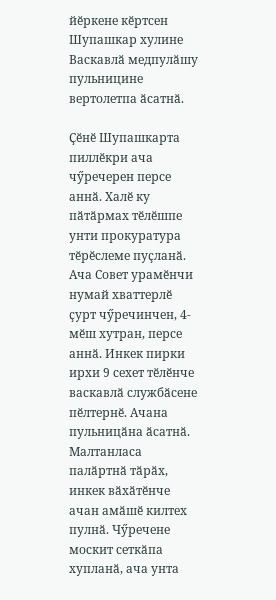йӗркене кӗртсен Шупашкар хулине Васкавлӑ медпулӑшу пульницине вертолетпа ӑсатнӑ.

Ҫӗнӗ Шупашкарта пиллӗкри ача чӳречерен персе аннӑ. Халӗ ку пӑтӑрмах тӗлӗшпе унти прокуратура тӗрӗслеме пуҫланӑ.
Ача Совет урамӗнчи нумай хваттерлӗ ҫурт чӳречинчен, 4-мӗш хутран, персе аннӑ. Инкек пирки ирхи 9 сехет тӗлӗнче васкавлӑ службӑсене пӗлтернӗ. Ачана пульницӑна ӑсатнӑ.
Малтанласа палӑртнӑ тӑрӑх, инкек вӑхӑтӗнче ачан амӑшӗ килтех пулнӑ. Чӳречене москит сеткӑпа хупланӑ, ача унта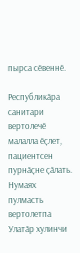пырса сӗвеннӗ.

Республикӑра санитари вертолечӗ малалла ӗҫлет, пациентсен пурнӑҫне ҫӑлать. Нумаях пулмасть вертолетпа Улатӑр хулинчи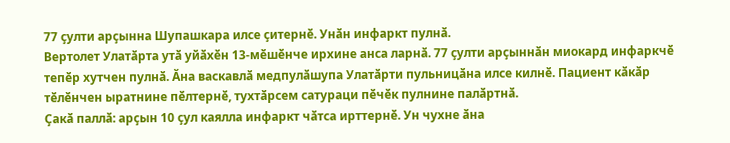77 ҫулти арҫынна Шупашкара илсе ҫитернӗ. Унӑн инфаркт пулнӑ.
Вертолет Улатӑрта утӑ уйӑхӗн 13-мӗшӗнче ирхине анса ларнӑ. 77 ҫулти арҫыннӑн миокард инфаркчӗ тепӗр хутчен пулнӑ. Ӑна васкавлӑ медпулӑшупа Улатӑрти пульницӑна илсе килнӗ. Пациент кӑкӑр тӗлӗнчен ыратнине пӗлтернӗ, тухтӑрсем сатураци пӗчӗк пулнине палӑртнӑ.
Ҫакӑ паллӑ: арҫын 10 ҫул каялла инфаркт чӑтса ирттернӗ. Ун чухне ӑна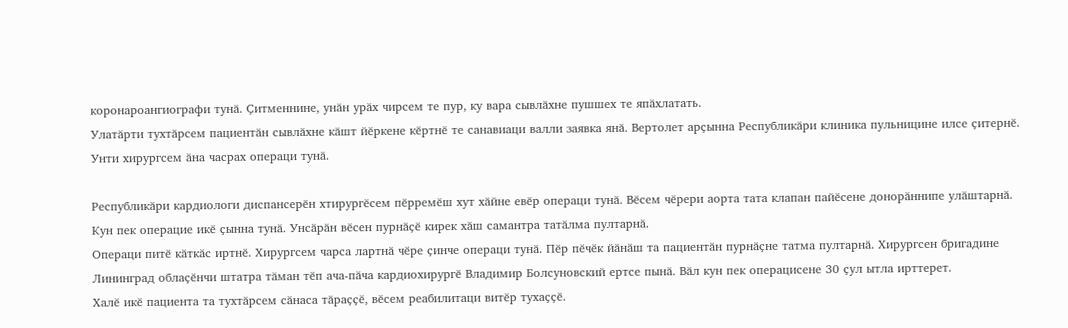коронароангиографи тунӑ. Ҫитменнине, унӑн урӑх чирсем те пур, ку вара сывлӑхне пушшех те япӑхлатать.
Улатӑрти тухтӑрсем пациентӑн сывлӑхне кӑшт йӗркене кӗртнӗ те санавиаци валли заявка янӑ. Вертолет арҫынна Республикӑри клиника пульницине илсе ҫитернӗ. Унти хирургсем ӑна часрах операци тунӑ.

Республикӑри кардиологи диспансерӗн хтирургӗсем пӗрремӗш хут хӑйне евӗр операци тунӑ. Вӗсем чӗрери аорта тата клапан пайӗсене донорӑннипе улӑштарнӑ.
Кун пек операцие икӗ ҫынна тунӑ. Унсӑрӑн вӗсен пурнӑҫӗ кирек хӑш самантра татӑлма пултарнӑ.
Операци питӗ кӑткӑс иртнӗ. Хирургсем чарса лартнӑ чӗре ҫинче операци тунӑ. Пӗр пӗчӗк йӑнӑш та пациентӑн пурнӑҫне татма пултарнӑ. Хирургсен бригадине Лининград облаҫӗнчи штатра тӑман тӗп ача-пӑча кардиохирургӗ Владимир Болсуновский ертсе пынӑ. Вӑл кун пек операцисене 30 ҫул ытла ирттерет.
Халӗ икӗ пациента та тухтӑрсем сӑнаса тӑраҫҫӗ, вӗсем реабилитаци витӗр тухаҫҫӗ.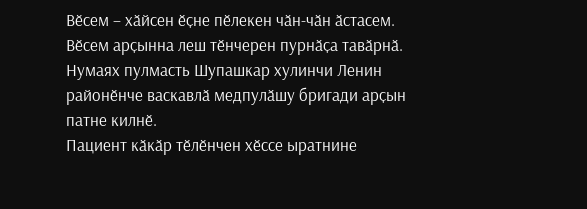Вӗсем – хӑйсен ӗҫне пӗлекен чӑн-чӑн ӑстасем. Вӗсем арҫынна леш тӗнчерен пурнӑҫа тавӑрнӑ. Нумаях пулмасть Шупашкар хулинчи Ленин районӗнче васкавлӑ медпулӑшу бригади арҫын патне килнӗ.
Пациент кӑкӑр тӗлӗнчен хӗссе ыратнине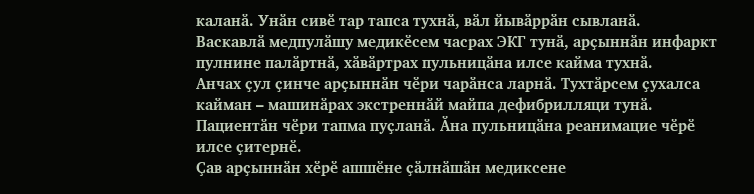каланӑ. Унӑн сивӗ тар тапса тухнӑ, вӑл йывӑррӑн сывланӑ.
Васкавлӑ медпулӑшу медикӗсем часрах ЭКГ тунӑ, арҫыннӑн инфаркт пулнине палӑртнӑ, хӑвӑртрах пульницӑна илсе кайма тухнӑ.
Анчах ҫул ҫинче арҫыннӑн чӗри чарӑнса ларнӑ. Тухтӑрсем ҫухалса кайман – машинӑрах экстреннӑй майпа дефибрилляци тунӑ. Пациентӑн чӗри тапма пуҫланӑ. Ӑна пульницӑна реанимацие чӗрӗ илсе ҫитернӗ.
Ҫав арҫыннӑн хӗрӗ ашшӗне ҫӑлнӑшӑн медиксене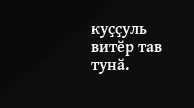куҫҫуль витӗр тав тунӑ.